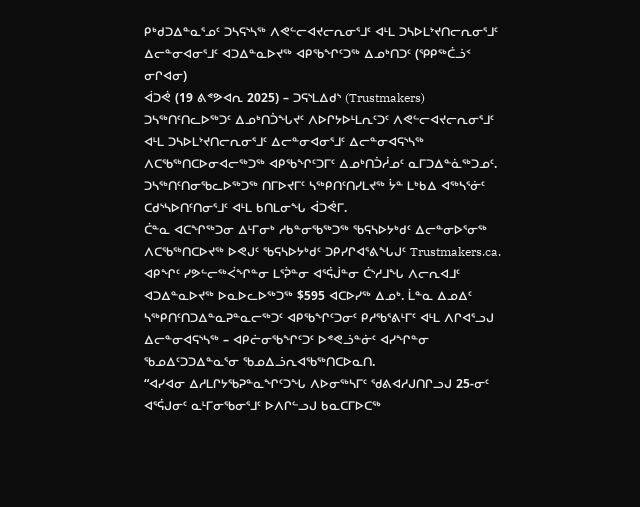ᑭᒃᑯᑐᐃᓐᓇᕐᓄᑦ ᑐᓴᕋᔅᓴᖅ ᐱᕙᓪᓕᐊᔪᓕᕆᓂᕐᒧᑦ ᐊᒻᒪ ᑐᓴᐅᒪᔾᔪᑎᓕᕆᓂᕐᒧᑦ ᐃᓕᓐᓂᐊᓂᕐᒧᑦ ᐊᑐᐃᓐᓇᐅᔪᖅ ᐊᑭᖃᖏᑦᑐᖅ ᐃᓄᒃᑎᑐᑦ (ᕿᑭᖅᑖᓘᑉ ᓂᒋᐊᓂ)
ᐋᑐᕚ (19 ᕕᕝᕗᐊᕆ 2025) – ᑐᕋᔅᒪᐃᑯᔅ (Trustmakers) ᑐᓴᖅᑎᑦᑎᓚᐅᖅᑐᑦ ᐃᓄᒃᑎᑑᖓᔪᑦ ᐱᐅᒋᔭᐅᒻᒪᕆᑦᑐᑦ ᐱᕙᓪᓕᐊᔪᓕᕆᓂᕐᒧᑦ ᐊᒻᒪ ᑐᓴᐅᒪᔾᔪᑎᓕᕆᓂᕐᒧᑦ ᐃᓕᓐᓂᐊᓂᕐᒧᑦ ᐃᓕᓐᓂᐊᕋᔅᓴᖅ ᐱᑕᖃᖅᑎᑕᐅᓂᐊᓕᖅᑐᖅ ᐊᑭᖃᖏᑦᑐᒥᑦ ᐃᓄᒃᑎᑑᓲᓄᑦ ᓇᒥᑐᐃᓐᓈᖅᑐᓄᑦ. ᑐᓴᖅᑎᑦᑎᓂᖃᓚᐅᖅᑐᖅ ᑎᒥᐅᔪᒥᑦ ᓴᖅᑭᑎᑦᑎᓯᒪᔪᖅ ᔮᓐ ᒪᒃᑲᐃ ᐊᖅᓴᕐᓃᑦ ᑕᑯᔅᓴᐅᑎᑦᑎᓂᕐᒧᑦ ᐊᒻᒪ ᑲᑎᒪᓂᖓ ᐋᑐᕚᒥ.
ᑖᓐᓇ ᐊᑕᖏᖅᑐᓂ ᐃᒻᒥᓂᒃ ᓱᑲᓐᓂᖃᖅᑐᖅ ᖃᕋᓴᐅᔭᒃᑯᑦ ᐃᓕᓐᓂᐅᕐᓂᖅ ᐱᑕᖃᖅᑎᑕᐅᔪᖅ ᐅᕙᒍᑦ ᖃᕋᓴᐅᔭᒃᑯᑦ ᑐᑭᓯᒋᐊᕐᕕᖓᒍᑦ Trustmakers.ca. ᐊᑭᖏᑦ ᓯᕗᓪᓕᖅᐹᖏᓐᓂ ᒪᕐᕉᓐᓂ ᐊᕐᕌᒎᓐᓂ ᑖᔅᓱᒧᖓ ᐱᓕᕆᐊᒧᑦ ᐊᑐᐃᓐᓇᐅᔪᖅ ᐅᓇᐅᓚᐅᖅᑐᖅ $595 ᐊᑕᐅᓯᖅ ᐃᓄᒃ. ᒫᓐᓇ ᐃᓄᐃᑦ ᓴᖅᑭᑎᑦᑎᑐᐃᓐᓇᕈᓐᓇᓕᖅᑐᑦ ᐊᑭᖃᖏᑦᑐᓂᑦ ᑭᓱᖃᕐᕕᒻᒥᑦ ᐊᒻᒪ ᐱᒋᐊᕐᓗᒍ ᐃᓕᓐᓂᐊᕋᔅᓴᖅ – ᐊᑭᓖᓂᖃᖏᑦᑐᑦ ᐅᕝᕙᓘᓐᓃᑦ ᐊᓯᖏᓐᓂ ᖃᓄᐃᑦᑐᑐᐃᓐᓇᕐᓂ ᖃᓄᐃᓘᕆᐊᖃᖅᑎᑕᐅᓇᑎ.
“ᐊᓯᐊᓂ ᐃᓱᒪᒋᔭᖃᕈᓐᓇᖏᑦᑐᖓ ᐱᐅᓂᖅᓴᒥᑦ ᖁᕕᐊᓱᒍᑎᒋᓗᒍ 25-ᓂᑦ ᐊᕐᕌᒍᓂᑦ ᓇᒻᒥᓂᖃᓂᕐᒧᑦ ᐅᐱᒋᓪᓗᒍ ᑲᓇᑕᒥᐅᑕᖅ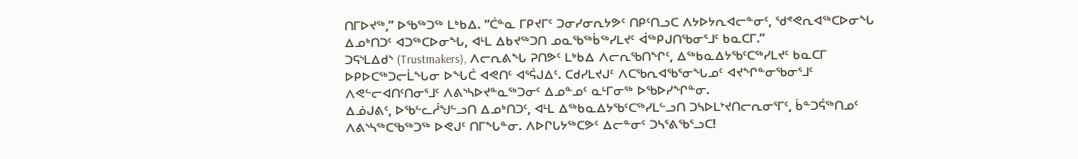ᑎᒥᐅᔪᖅ,” ᐅᖃᖅᑐᖅ ᒪᒃᑲᐃ. “ᑖᓐᓇ ᒥᑭᔪᒥᑦ ᑐᓂᓯᓂᕆᔭᕗᑦ ᑎᑭᑦᑎᓗᑕ ᐱᔭᐅᔭᕆᐊᓕᓐᓂᑦ, ᖁᕝᕙᕆᐊᖅᑕᐅᓂᖓ ᐃᓄᒃᑎᑐᑦ ᐊᑐᖅᑕᐅᓂᖓ, ᐊᒻᒪ ᐃᑲᔪᖅᑐᑎ ᓄᓇᖃᖅᑳᖅᓯᒪᔪᑦ ᐋᖅᑭᒍᑎᖃᓂᕐᒧᑦ ᑲᓇᑕᒥ.”
ᑐᕋᔅᒪᐃᑯᔅ (Trustmakers), ᐱᓕᕆᕕᖓ ᕈᑎᕗᑦ ᒪᒃᑲᐃ ᐱᓕᕆᖃᑎᖏᑦ, ᐃᖅᑲᓇᐃᔭᖃᑦᑕᖅᓯᒪᔪᑦ ᑲᓇᑕᒥ ᐅᑭᐅᑕᖅᑐᓕᒫᖓᓂ ᐅᖓᑖ ᐊᕙᑎᑦ ᐊᕐᕌᒍᐃᑦ. ᑕᑯᓯᒪᔪᒍᑦ ᐱᑕᖃᕆᐊᖃᕐᓂᖓᓄᑦ ᐊᔪᖏᓐᓂᖃᓂᕐᒧᑦ ᐱᕙᓪᓕᐊᑎᑦᑎᓂᕐᒧᑦ ᐱᕕᔅᓴᐅᔪᓐᓇᖅᑐᓂᑦ ᐃᓄᓐᓄᑦ ᓇᒻᒥᓂᖅ ᐅᖃᐅᓯᖏᓐᓂ.
ᐃᓅᒍᕕᑦ, ᐅᖃᓪᓚᓲᖑᓪᓗᑎ ᐃᓄᒃᑎᑐᑦ, ᐊᒻᒪ ᐃᖅᑲᓇᐃᔭᖃᑦᑕᖅᓯᒪᓪᓗᑎ ᑐᓴᐅᒪᔾᔪᑎᓕᕆᓂᕐᒥᑦ, ᑳᓐᑐᕌᖅᑎᓄᑦ ᐱᕕᔅᓴᖅᑕᖃᖅᑐᖅ ᐅᕙᒍᑦ ᑎᒥᖓᓐᓂ. ᐱᐅᒋᒐᔭᖅᑕᕗᑦ ᐃᓕᓐᓂᑦ ᑐᓴᕐᕕᖃᕐᓗᑕ!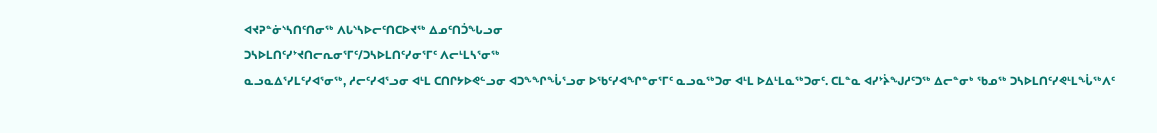ᐊᔪᕈᓐᓃᔅᓴᑎᑦᑎᓂᖅ ᐱᒐᔅᓴᐅᓕᑦᑎᑕᐅᔪᖅ ᐃᓄᑦᑎᑑᖓᓗᓂ
ᑐᓴᐅᒪᑎᑦᓯᔾᔪᑎᓕᕆᓂᕐᒥᑦ/ᑐᓴᐅᒪᑎᑦᓯᓂᕐᒥᑦ ᐱᓕᒻᒪᓴᕐᓂᖅ
ᓇᓗᓇᐃᕐᓯᒪᑦᓯᐊᕐᓂᖅ, ᓱᓕᑦᓯᐊᕐᓗᓂ ᐊᒻᒪ ᑕᑎᒋᔭᐅᕙᓪᓗᓂ ᐊᑐᖕᖏᖔᕐᓗᓂ ᐅᖃᑦᓯᐊᖏᓐᓂᕐᒥᑦ ᓇᓗᓇᖅᑐᓂ ᐊᒻᒪ ᐅᐃᒻᒪᓇᖅᑐᓂᑦ. ᑕᒪᓐᓇ ᐊᓯᔾᔩᖑᓱᑦᑐᖅ ᐃᓕᓐᓂᒃ ᖃᓄᖅ ᑐᓴᐅᒪᑎᑦᓯᕙᒻᒪᖔᖅᐱᑦ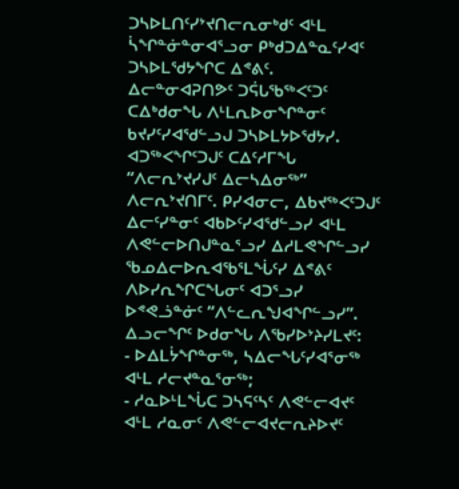ᑐᓴᐅᒪᑎᑦᓯᔾᔪᑎᓕᕆᓂᒃᑯᑦ ᐊᒻᒪ ᓵᖏᓐᓃᓐᓂᐊᕐᓗᓂ ᑭᒃᑯᑐᐃᓐᓇᑦᓯᐊᑦ ᑐᓴᐅᒪᖁᔭᖏᑕ ᐃᕝᕕᑦ.
ᐃᓕᓐᓂᐊᕈᑎᕗᑦ ᑐᕌᒐᖃᖅᐸᑦᑐᑦ ᑕᐃᒃᑯᓂᖓ ᐱᒻᒪᕆᐅᓂᖏᓐᓂᑦ ᑲᔪᓯᑦᓯᐊᖁᓪᓗᒍ ᑐᓴᐅᒪᔭᐅᖁᔭᓯ. ᐊᑐᖅᐸᖏᑦᑐᒍᑦ ᑕᐃᑦᓱᒥᖓ “ᐱᓕᕆᔾᔪᓯᒍᑦ ᐃᓕᓴᐃᓂᖅ” ᐱᓕᕆᔾᔪᑎᒥᑦ. ᑭᓯᐊᓂᓕ, ᐃᑲᔪᖅᐸᑦᑐᒍᑦ ᐃᓕᑦᓯᓐᓂᑦ ᐊᑲᐅᑦᓯᐊᖁᓪᓗᓯ ᐊᒻᒪ ᐱᕙᓪᓕᐅᑎᒍᓐᓇᕐᓗᓯ ᐃᓱᒪᕙᖏᓪᓗᓯ ᖃᓄᐃᓕᐅᕆᐊᖃᕐᒪᖔᑦᓯ ᐃᕝᕕᑦ ᐱᐅᓯᕆᖏᑕᖓᓂᑦ ᐊᑐᕐᓗᓯ ᐅᕝᕙᓘᓐᓃᑦ “ᐱᓪᓚᕆᖑᐊᖏᓪᓗᓯ”.
ᐃᓗᓕᖏᑦ ᐅᑯᓂᖓ ᐱᖃᓯᐅᔾᔨᓯᒪᔪᑦ:
- ᐅᐃᒪᔮᖏᓐᓂᖅ, ᓴᐃᓕᖓᑦᓯᐊᕐᓂᖅ ᐊᒻᒪ ᓱᓕᔪᓐᓇᕐᓂᖅ;
- ᓱᓇᐅᒻᒪᖔᑕ ᑐᓴᕋᑦᓴᑦ ᐱᕙᓪᓕᐊᔪᑦ ᐊᒻᒪ ᓱᓇᓂᑦ ᐱᕙᓪᓕᐊᔪᓕᕆᔨᐅᔪᑦ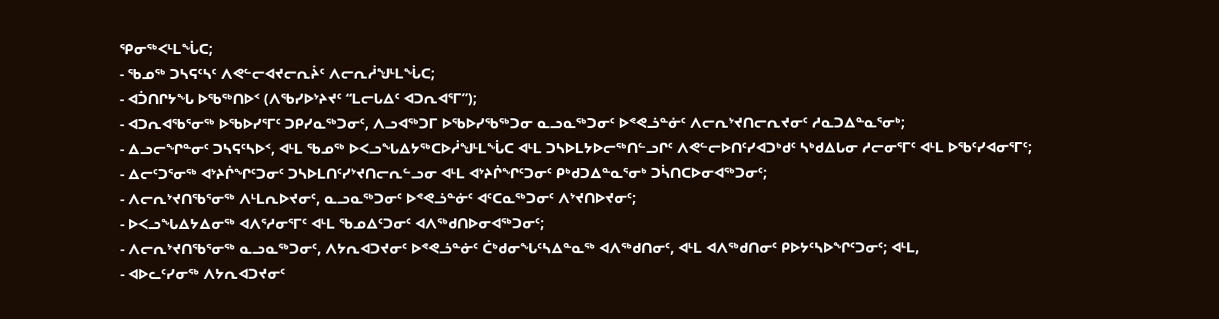ᕿᓂᖅᐸᒻᒪᖔᑕ;
- ᖃᓄᖅ ᑐᓴᕋᑦᓴᑦ ᐱᕙᓪᓕᐊᔪᓕᕆᔩᑦ ᐱᓕᕆᓲᖑᒻᒪᖔᑕ;
- ᐊᑑᑎᒋᔭᖓ ᐅᖃᖅᑎᐅᑉ (ᐱᖃᓯᐅᔾᔨᔪᑦ “ᒪᓕᒐᐃᑦ ᐊᑐᕆᐊᕐᒥ”);
- ᐊᑐᕆᐊᖃᕐᓂᖅ ᐅᖃᐅᓯᕐᒥᑦ ᑐᑭᓯᓇᖅᑐᓂᑦ, ᐱᓗᐊᖅᑐᒥ ᐅᖃᐅᓯᖃᖅᑐᓂ ᓇᓗᓇᖅᑐᓂᑦ ᐅᕝᕙᓘᓐᓃᑦ ᐱᓕᕆᔾᔪᑎᓕᕆᔪᓂᑦ ᓱᓇᑐᐃᓐᓇᕐᓂᒃ;
- ᐃᓗᓕᖏᓐᓂᑦ ᑐᓴᕋᑦᓴᐅᑉ, ᐊᒻᒪ ᖃᓄᖅ ᐅᐸᓗᖓᐃᔭᖅᑕᐅᓲᖑᒻᒪᖔᑕ ᐊᒻᒪ ᑐᓴᐅᒪᔭᐅᓕᖅᑎᓪᓗᒋᑦ ᐱᕙᓪᓕᐅᑎᑦᓯᐊᑐᒃᑯᑦ ᓴᒃᑯᐃᒐᓂ ᓱᓕᓂᕐᒥᑦ ᐊᒻᒪ ᐅᖃᑦᓯᐊᓂᕐᒥᑦ;
- ᐃᓕᑦᑐᕐᓂᖅ ᐊᔾᔨᒌᖏᑦᑐᓂᑦ ᑐᓴᐅᒪᑎᑦᓯᔾᔪᑎᓕᕆᓪᓗᓂ ᐊᒻᒪ ᐊᔾᔨᒌᖏᑦᑐᓂᑦ ᑭᒃᑯᑐᐃᓐᓇᕐᓂᒃ ᑐᓵᑎᑕᐅᓂᐊᖅᑐᓂᑦ;
- ᐱᓕᕆᔾᔪᑎᖃᕐᓂᖅ ᐱᒻᒪᕆᐅᔪᓂᑦ, ᓇᓗᓇᖅᑐᓂᑦ ᐅᕝᕙᓘᓐᓃᑦ ᐊᑦᑕᓇᖅᑐᓂᑦ ᐱᔾᔪᑎᐅᔪᓂᑦ;
- ᐅᐸᓗᖓᐃᔭᐃᓂᖅ ᐊᐱᕐᓱᓂᕐᒥᑦ ᐊᒻᒪ ᖃᓄᐃᑦᑐᓂᑦ ᐊᐱᖅᑯᑎᐅᓂᐊᖅᑐᓂᑦ;
- ᐱᓕᕆᔾᔪᑎᖃᕐᓂᖅ ᓇᓗᓇᖅᑐᓂᑦ, ᐱᔭᕆᐊᑐᔪᓂᑦ ᐅᕝᕙᓘᓐᓃᑦ ᑖᒃᑯᓂᖓᑦᓴᐃᓐᓇᖅ ᐊᐱᖅᑯᑎᓂᑦ, ᐊᒻᒪ ᐊᐱᖅᑯᑎᓂᑦ ᑭᐅᔭᑦᓴᐅᖏᑦᑐᓂᑦ; ᐊᒻᒪ,
- ᐊᐅᓚᑦᓯᓂᖅ ᐱᔭᕆᐊᑐᔪᓂᑦ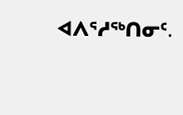ᐊᐱᕐᓱᖅᑎᓂᑦ.